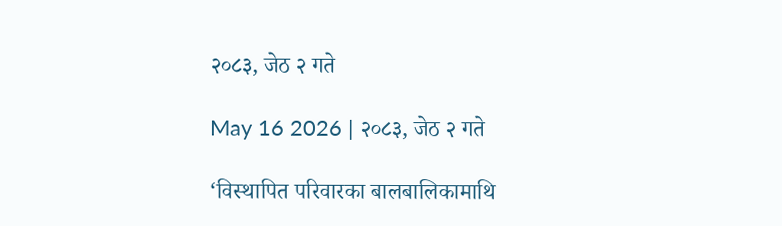२०८३, जेठ २ गते

May 16 2026 | २०८३, जेठ २ गते

‘विस्थापित परिवारका बालबालिकामाथि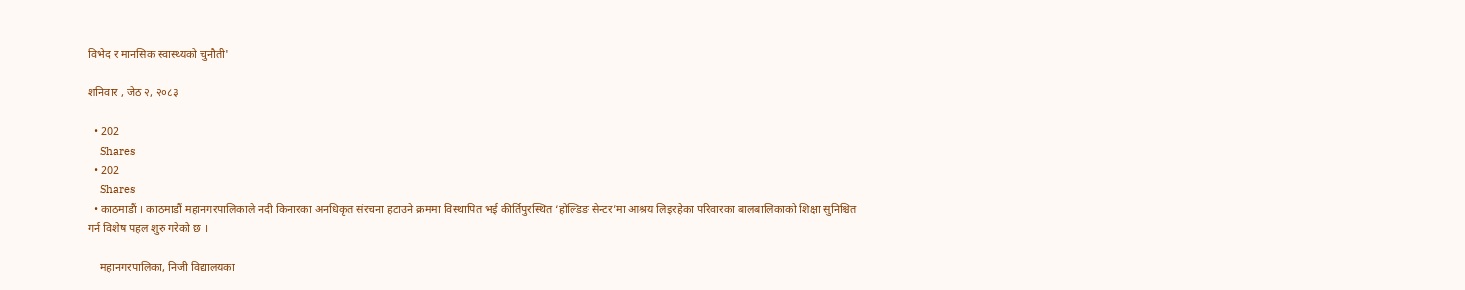विभेद र मानसिक स्वास्थ्यको चुनौती'

शनिवार , जेठ २, २०८३

  • 202
    Shares
  • 202
    Shares
  • काठमाडौं । काठमाडौं महानगरपालिकाले नदी किनारका अनधिकृत संरचना हटाउने क्रममा विस्थापित भई कीर्तिपुरस्थित ‘होल्डिङ सेन्टर’मा आश्रय लिइरहेका परिवारका बालबालिकाको शिक्षा सुनिश्चित गर्न विशेष पहल शुरु गरेको छ ।

    महानगरपालिका, निजी विद्यालयका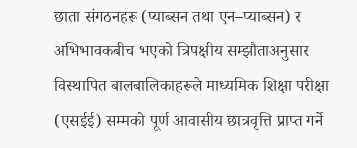छाता संगठनहरू (प्याब्सन तथा एन–प्याब्सन) र अभिभावकबीच भएको त्रिपक्षीय सम्झौताअनुसार विस्थापित बालबालिकाहरूले माध्यमिक शिक्षा परीक्षा (एसईई) सम्मको पूर्ण आवासीय छात्रवृत्ति प्राप्त गर्ने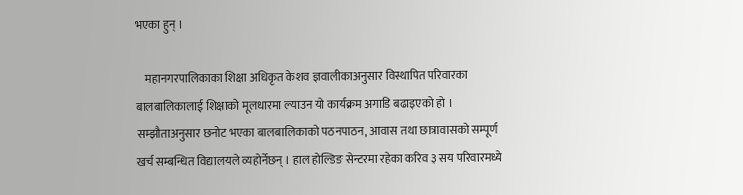भएका हुन् ।

    महानगरपालिकाका शिक्षा अधिकृत केशव ज्ञवालीकाअनुसार विस्थापित परिवारका बालबालिकालाई शिक्षाको मूलधारमा ल्याउन यो कार्यक्रम अगाडि बढाइएको हो । सम्झौताअनुसार छनोट भएका बालबालिकाको पठनपाठन, आवास तथा छात्रावासको सम्पूर्ण खर्च सम्बन्धित विद्यालयले व्यहोर्नेछन् । हाल होल्डिङ सेन्टरमा रहेका करिव ३ सय परिवारमध्ये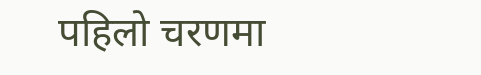पहिलो चरणमा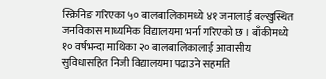स्क्रिनिङ गरिएका ५० बालबालिकामध्ये ४१ जनालाई बल्खुस्थित जनविकास माध्यमिक विद्यालयमा भर्ना गरिएको छ । बाँकीमध्ये १० वर्षभन्दा माथिका २० बालबालिकालाई आवासीय सुविधासहित निजी विद्यालयमा पढाउने सहमति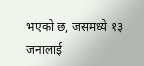भएको छ, जसमध्ये १३ जनालाई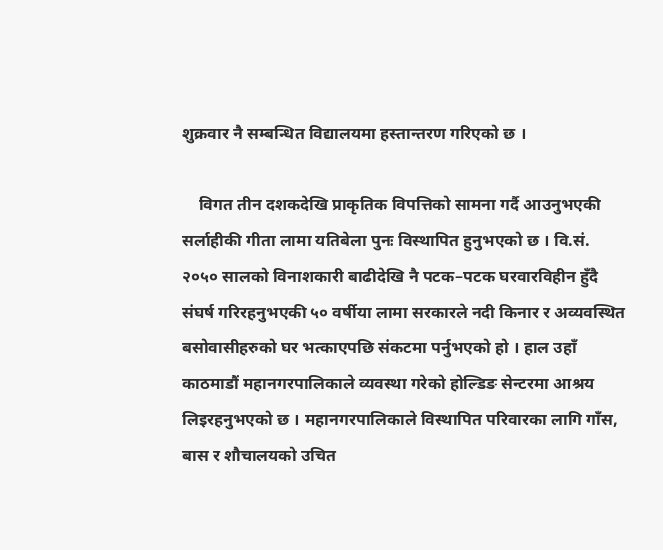शुक्रवार नै सम्बन्धित विद्यालयमा हस्तान्तरण गरिएको छ ।

    विगत तीन दशकदेखि प्राकृतिक विपत्तिको सामना गर्दै आउनुभएकी सर्लाहीकी गीता लामा यतिबेला पुनः विस्थापित हुनुभएको छ । वि.सं. २०५० सालको विनाशकारी बाढीदेखि नै पटक–पटक घरवारविहीन हुँदै संघर्ष गरिरहनुभएकी ५० वर्षीया लामा सरकारले नदी किनार र अव्यवस्थित बसोवासीहरुको घर भत्काएपछि संकटमा पर्नुभएको हो । हाल उहाँ काठमाडौं महानगरपालिकाले व्यवस्था गरेको होल्डिङ सेन्टरमा आश्रय लिइरहनुभएको छ । महानगरपालिकाले विस्थापित परिवारका लागि गाँस, बास र शौचालयको उचित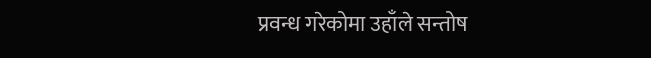प्रवन्ध गरेकोमा उहाँले सन्तोष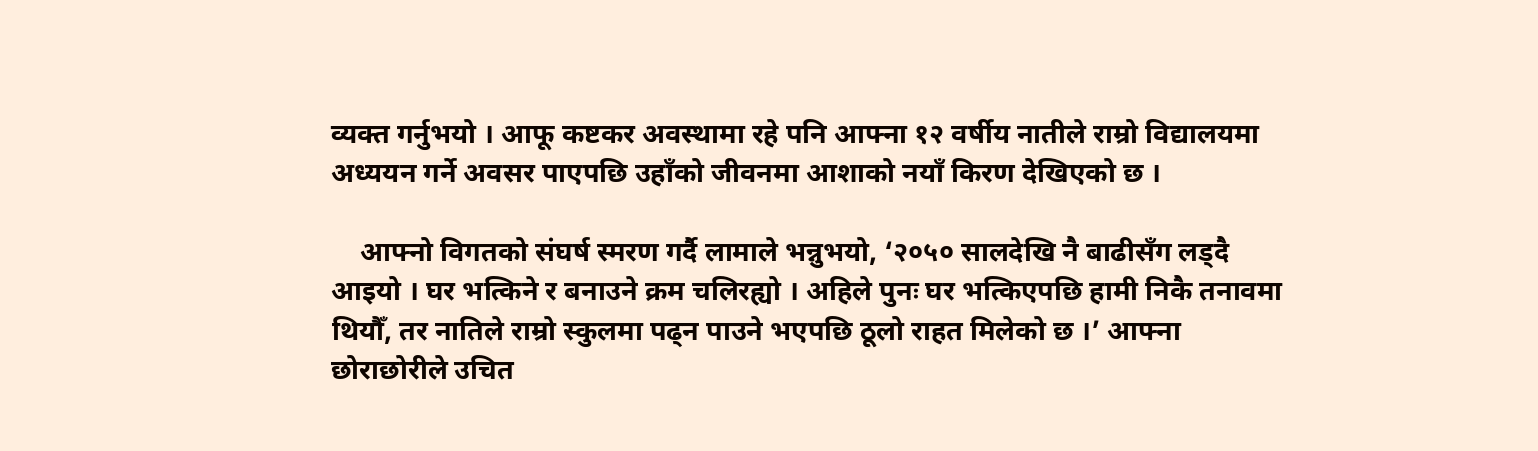व्यक्त गर्नुभयो । आफू कष्टकर अवस्थामा रहे पनि आफ्ना १२ वर्षीय नातीले राम्रो विद्यालयमा अध्ययन गर्ने अवसर पाएपछि उहाँको जीवनमा आशाको नयाँ किरण देखिएको छ ।

    आफ्नो विगतको संघर्ष स्मरण गर्दै लामाले भन्नुभयो, ‘२०५० सालदेखि नै बाढीसँग लड्दै आइयो । घर भत्किने र बनाउने क्रम चलिरह्यो । अहिले पुनः घर भत्किएपछि हामी निकै तनावमा थियौँ, तर नातिले राम्रो स्कुलमा पढ्न पाउने भएपछि ठूलो राहत मिलेको छ ।’ आफ्ना छोराछोरीले उचित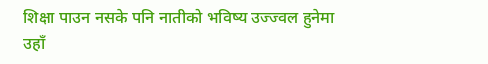शिक्षा पाउन नसके पनि नातीको भविष्य उज्ज्वल हुनेमा उहाँ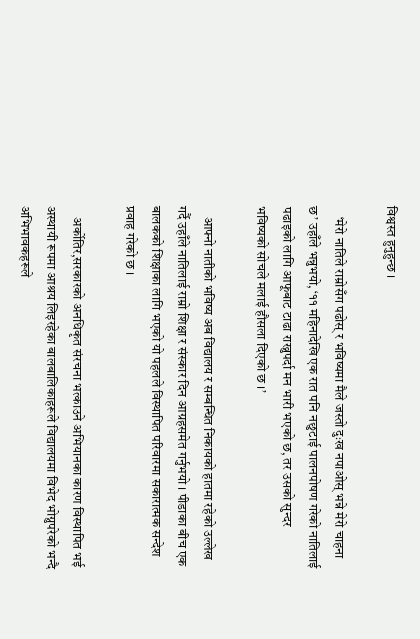विश्वस्त हुनुहुन्छ ।

    ‘मेरो नातिले राम्रोसँग पढोस् र भविष्यमा मैले जस्तो दुःख नपाओस् भन्ने मेरो चाहना छ’ उहाँले भन्नुभयो, ‘११ महिनादेखि एक रात पनि नछुटाई पालनपोषण गरेको नातिलाई पढाइको लागि आफूबाट टाढा राख्नुपर्दा मन भारी भएको छ, तर उसको सुन्दर भविष्यको सोचले मलाई हौसला दिएको छ ।’

    आफ्नो नातीको भविष्य अब विद्यालय र सम्बन्धित निकायको हातमा रहेको उल्लेख गर्दै उहाँले नातिलाई राम्रो शिक्षा र संस्कार दिन आग्रहसमेत गर्नुभयो । पीडाका बीच एक बालकको शिक्षाका लागि भएको यो पहलले विस्थापित परिवारमा सकारात्मक सन्देश प्रवाह गरेको छ ।

    अर्कोतिर,सरकारको अनधिकृत संरचना भत्काउने अभियानका कारण विस्थापित भई अस्थायी रूपमा आश्रय लिइरहेका बालबालिकाहरूले विद्यालयमा विभेद भोग्नुपरेको भन्दै अभिभावकहरूले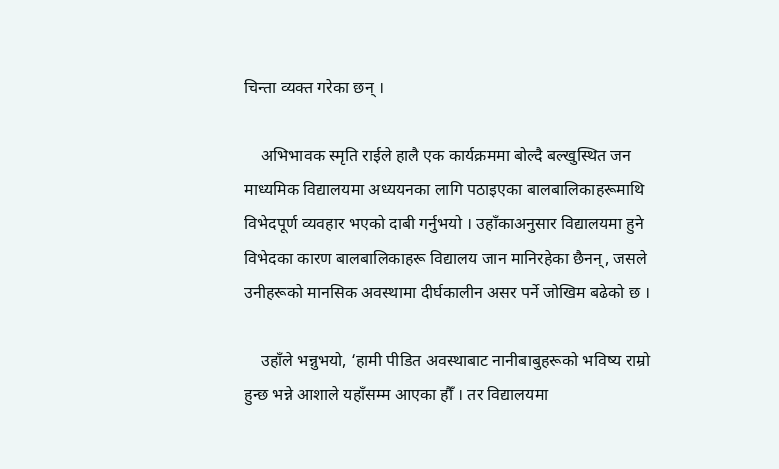चिन्ता व्यक्त गरेका छन् ।

    अभिभावक स्मृति राईले हालै एक कार्यक्रममा बोल्दै बल्खुस्थित जन माध्यमिक विद्यालयमा अध्ययनका लागि पठाइएका बालबालिकाहरूमाथि विभेदपूर्ण व्यवहार भएको दाबी गर्नुभयो । उहाँकाअनुसार विद्यालयमा हुने विभेदका कारण बालबालिकाहरू विद्यालय जान मानिरहेका छैनन्, जसले उनीहरूको मानसिक अवस्थामा दीर्घकालीन असर पर्ने जोखिम बढेको छ ।

    उहाँले भन्नुभयो, ‘हामी पीडित अवस्थाबाट नानीबाबुहरूको भविष्य राम्रो हुन्छ भन्ने आशाले यहाँसम्म आएका हौँ । तर विद्यालयमा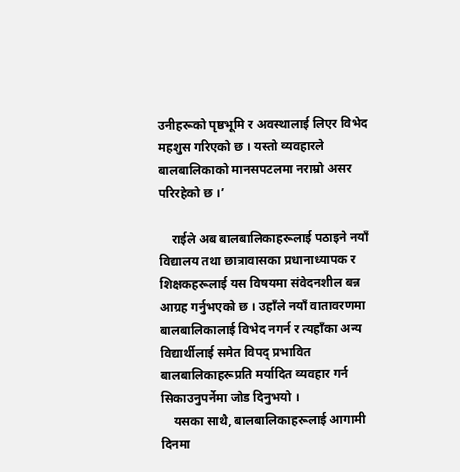उनीहरूको पृष्ठभूमि र अवस्थालाई लिएर विभेद महशुस गरिएको छ । यस्तो व्यवहारले बालबालिकाको मानसपटलमा नराम्रो असर परिरहेको छ ।’

    राईले अब बालबालिकाहरूलाई पठाइने नयाँ विद्यालय तथा छात्रावासका प्रधानाध्यापक र शिक्षकहरूलाई यस विषयमा संवेदनशील बन्न आग्रह गर्नुभएको छ । उहाँले नयाँ वातावरणमा बालबालिकालाई विभेद नगर्न र त्यहाँका अन्य विद्यार्थीलाई समेत विपद् प्रभावित बालबालिकाहरूप्रति मर्यादित व्यवहार गर्न सिकाउनुपर्नेमा जोड दिनुभयो ।
    यसका साथै, बालबालिकाहरूलाई आगामी दिनमा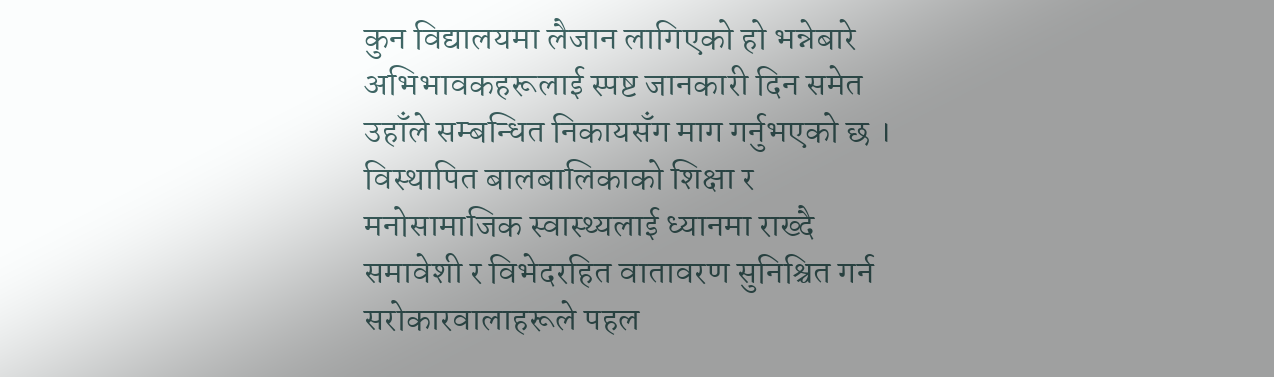कुन विद्यालयमा लैजान लागिएको हो भन्नेबारे अभिभावकहरूलाई स्पष्ट जानकारी दिन समेत उहाँले सम्बन्धित निकायसँग माग गर्नुभएको छ । विस्थापित बालबालिकाको शिक्षा र मनोसामाजिक स्वास्थ्यलाई ध्यानमा राख्दै समावेशी र विभेदरहित वातावरण सुनिश्चित गर्न सरोकारवालाहरूले पहल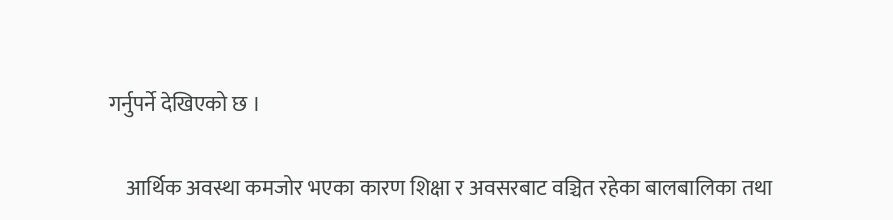गर्नुपर्ने देखिएको छ ।

    आर्थिक अवस्था कमजोर भएका कारण शिक्षा र अवसरबाट वञ्चित रहेका बालबालिका तथा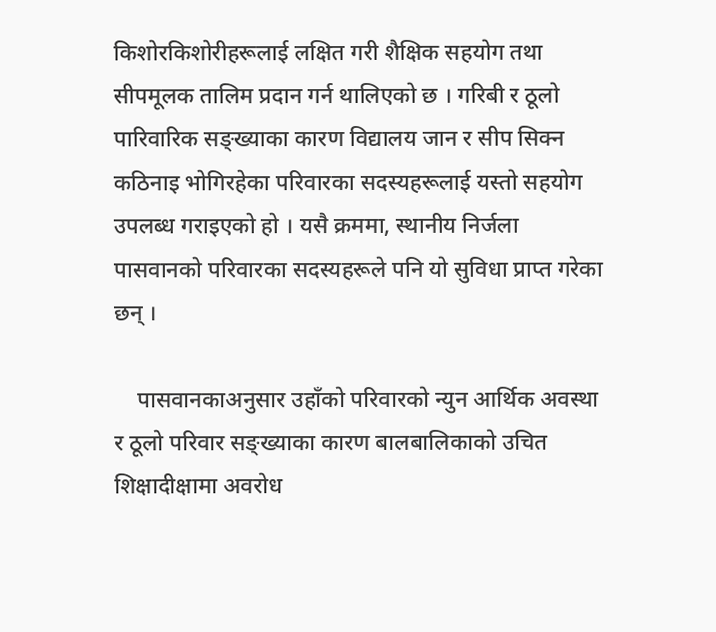किशोरकिशोरीहरूलाई लक्षित गरी शैक्षिक सहयोग तथा सीपमूलक तालिम प्रदान गर्न थालिएको छ । गरिबी र ठूलो पारिवारिक सङ्ख्याका कारण विद्यालय जान र सीप सिक्न कठिनाइ भोगिरहेका परिवारका सदस्यहरूलाई यस्तो सहयोग उपलब्ध गराइएको हो । यसै क्रममा, स्थानीय निर्जला पासवानको परिवारका सदस्यहरूले पनि यो सुविधा प्राप्त गरेका छन् ।

    पासवानकाअनुसार उहाँको परिवारको न्युन आर्थिक अवस्था र ठूलो परिवार सङ्ख्याका कारण बालबालिकाको उचित शिक्षादीक्षामा अवरोध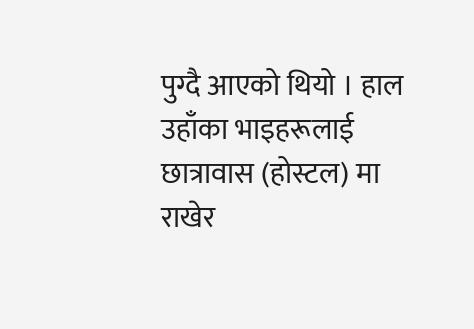पुग्दै आएको थियो । हाल उहाँका भाइहरूलाई छात्रावास (होस्टल) मा राखेर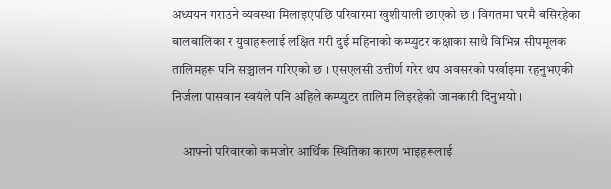अध्ययन गराउने व्यवस्था मिलाइएपछि परिवारमा खुशीयाली छाएको छ । विगतमा घरमै बसिरहेका बालबालिका र युवाहरूलाई लक्षित गरी दुई महिनाको कम्प्युटर कक्षाका साथै विभिन्न सीपमूलक तालिमहरू पनि सञ्चालन गरिएको छ । एसएलसी उत्तीर्ण गरेर थप अवसरको पर्खाइमा रहनुभएकी निर्जला पासवान स्वयंले पनि अहिले कम्प्युटर तालिम लिइरहेको जानकारी दिनुभयो ।

    आफ्नो परिवारको कमजोर आर्थिक स्थितिका कारण भाइहरूलाई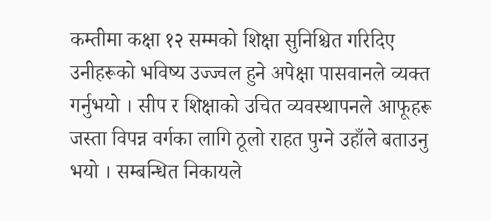कम्तीमा कक्षा १२ सम्मको शिक्षा सुनिश्चित गरिदिए उनीहरूको भविष्य उज्ज्वल हुने अपेक्षा पासवानले व्यक्त गर्नुभयो । सीप र शिक्षाको उचित व्यवस्थापनले आफूहरू जस्ता विपन्न वर्गका लागि ठूलो राहत पुग्ने उहाँले बताउनु भयो । सम्बन्धित निकायले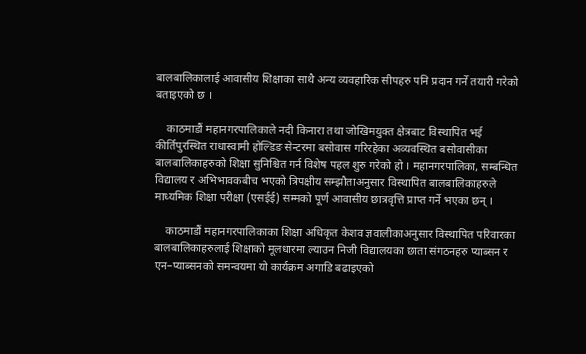बालबालिकालाई आवासीय शिक्षाका साथै अन्य व्यवहारिक सीपहरु पनि प्रदान गर्ने तयारी गरेको बताइएको छ ।

    काठमाडौं महानगरपालिकाले नदी किनारा तथा जोखिमयुक्त क्षेत्रबाट विस्थापित भई कीर्तिपुरस्थित राधास्वामी होल्डिङ सेन्टरमा बसोवास गरिरहेका अव्यवस्थित बसोवासीका बालबालिकाहरुको शिक्षा सुनिश्चित गर्न विशेष पहल शुरु गरेको हो । महानगरपालिका, सम्बन्धित विद्यालय र अभिभावकबीच भएको त्रिपक्षीय सम्झौताअनुसार विस्थापित बालबालिकाहरुले माध्यमिक शिक्षा परीक्षा (एसईई) सम्मको पूर्ण आवासीय छात्रवृत्ति प्राप्त गर्ने भएका छन् ।

    काठमाडौं महानगरपालिकाका शिक्षा अधिकृत केशव ज्ञवालीकाअनुसार विस्थापित परिवारका बालबालिकाहरुलाई शिक्षाको मूलधारमा ल्याउन निजी विद्यालयका छाता संगठनहरु प्याब्सन र एन–प्याब्सनको समन्वयमा यो कार्यक्रम अगाडि बढाइएको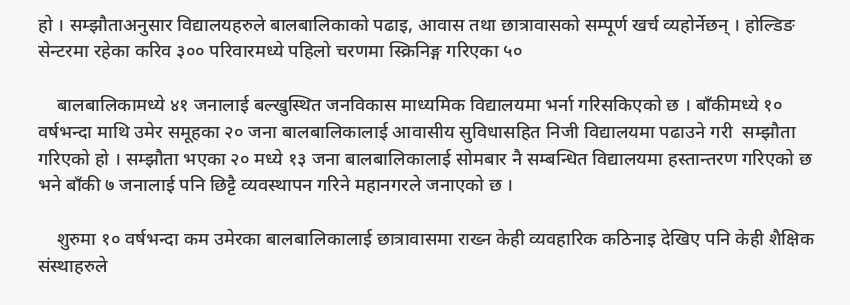हो । सम्झौताअनुसार विद्यालयहरुले बालबालिकाको पढाइ, आवास तथा छात्रावासको सम्पूर्ण खर्च व्यहोर्नेछन् । होल्डिङ सेन्टरमा रहेका करिव ३०० परिवारमध्ये पहिलो चरणमा स्क्रिनिङ्ग गरिएका ५०

    बालबालिकामध्ये ४१ जनालाई बल्खुस्थित जनविकास माध्यमिक विद्यालयमा भर्ना गरिसकिएको छ । बाँकीमध्ये १० वर्षभन्दा माथि उमेर समूहका २० जना बालबालिकालाई आवासीय सुविधासहित निजी विद्यालयमा पढाउने गरी  सम्झौता गरिएको हो । सम्झौता भएका २० मध्ये १३ जना बालबालिकालाई सोमबार नै सम्बन्धित विद्यालयमा हस्तान्तरण गरिएको छ भने बाँकी ७ जनालाई पनि छिट्टै व्यवस्थापन गरिने महानगरले जनाएको छ ।

    शुरुमा १० वर्षभन्दा कम उमेरका बालबालिकालाई छात्रावासमा राख्न केही व्यवहारिक कठिनाइ देखिए पनि केही शैक्षिक संस्थाहरुले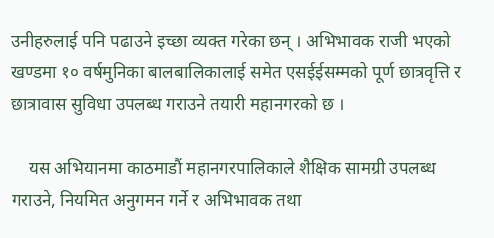उनीहरुलाई पनि पढाउने इच्छा व्यक्त गरेका छन् । अभिभावक राजी भएको खण्डमा १० वर्षमुनिका बालबालिकालाई समेत एसईईसम्मको पूर्ण छात्रवृत्ति र छात्रावास सुविधा उपलब्ध गराउने तयारी महानगरको छ ।

    यस अभियानमा काठमाडौं महानगरपालिकाले शैक्षिक सामग्री उपलब्ध गराउने, नियमित अनुगमन गर्ने र अभिभावक तथा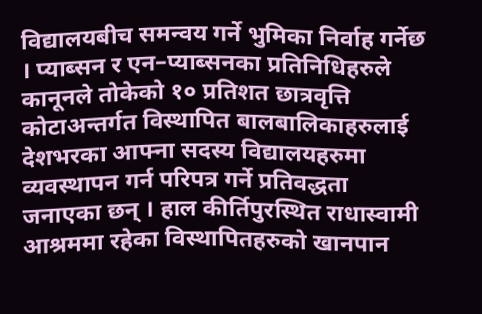विद्यालयबीच समन्वय गर्ने भुमिका निर्वाह गर्नेछ । प्याब्सन र एन–प्याब्सनका प्रतिनिधिहरुले कानूनले तोकेको १० प्रतिशत छात्रवृत्ति कोटाअन्तर्गत विस्थापित बालबालिकाहरुलाई देशभरका आफ्ना सदस्य विद्यालयहरुमा व्यवस्थापन गर्न परिपत्र गर्ने प्रतिवद्धता जनाएका छन् । हाल कीर्तिपुरस्थित राधास्वामी आश्रममा रहेका विस्थापितहरुको खानपान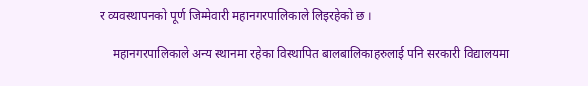र व्यवस्थापनको पूर्ण जिम्मेवारी महानगरपालिकाले लिइरहेको छ ।

    महानगरपालिकाले अन्य स्थानमा रहेका विस्थापित बालबालिकाहरुलाई पनि सरकारी विद्यालयमा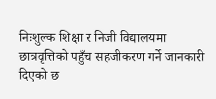निःशुल्क शिक्षा र निजी विद्यालयमा छात्रवृत्तिको पहुँच सहजीकरण गर्ने जानकारी दिएको छ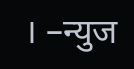। –न्युज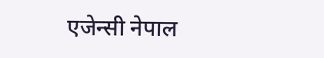एजेन्सी नेपाल